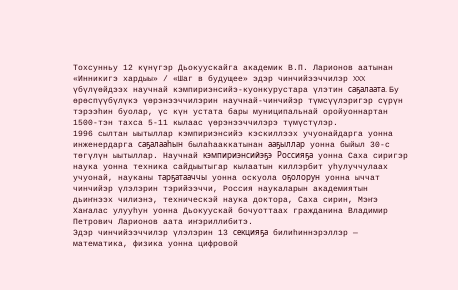Тохсунньу 12 күнүгэр Дьокуускайга академик В.П. Ларионов аатынан «Инникигэ хардыы» / «Шаг в будущее» эдэр чинчийээччилэр XXX үбүлүөйдээх научнай кэмпириэнсийэ-куонкурустара үлэтин саҕалаата. Бу өрөспүүбүлүкэ үөрэнээччилэрин научнай-чинчийэр түмсүүлэригэр сүрүн тэрээһин буолар, үс күн устата бары муниципальнай оройуоннартан 1500-тэн тахса 5-11 кылаас үөрэнээччилэрэ түмүстүлэр.
1996 сылтан ыытыллар кэмпириэнсийэ кэскиллээх учуонайдарга уонна инженердарга саҕалааһын былаһааккатынан ааҕыллар уонна быйыл 30-с төгүлүн ыытыллар. Научнай кэмпириэнсийэҕэ Россияҕа уонна Саха сиригэр наука уонна техника сайдыытыгар кылаатын киллэрбит уһулуччулаах учуонай, науканы тарҕатааччы уонна оскуола оҕолорун уонна ыччат чинчийэр үлэлэрин тэрийээччи, Россия наукаларын академиятын дьиҥнээх чилиэнэ, техническэй наука доктора, Саха сирин, Мэҥэ Хаҥалас улууһун уонна Дьокуускай бочуоттаах гражданина Владимир Петрович Ларионов аата иҥэриллибитэ.
Эдэр чинчийээччилэр үлэлэрин 13 секцияҕа билиһиннэрэллэр — математика, физика уонна цифровой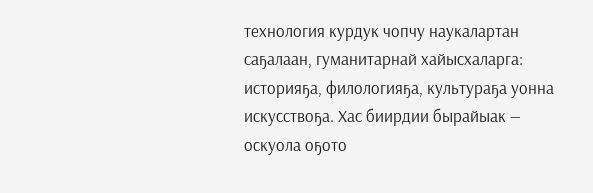технология курдук чопчу наукалартан саҕалаан, гуманитарнай хайысхаларга: историяҕа, филологияҕа, культураҕа уонна искусствоҕа. Хас биирдии бырайыак — оскуола оҕото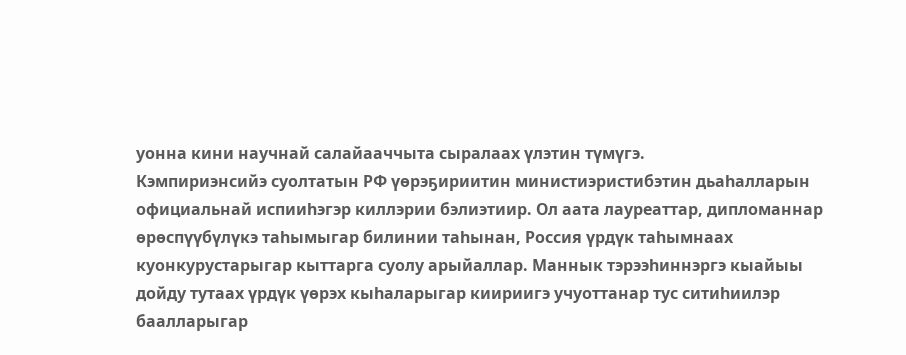уонна кини научнай салайааччыта сыралаах үлэтин түмүгэ.
Кэмпириэнсийэ суолтатын РФ үөрэҕириитин министиэристибэтин дьаһалларын официальнай испииһэгэр киллэрии бэлиэтиир. Ол аата лауреаттар, дипломаннар өрөспүүбүлүкэ таһымыгар билинии таһынан, Россия үрдүк таһымнаах куонкурустарыгар кыттарга суолу арыйаллар. Маннык тэрээһиннэргэ кыайыы дойду тутаах үрдүк үөрэх кыһаларыгар киириигэ учуоттанар тус ситиһиилэр баалларыгар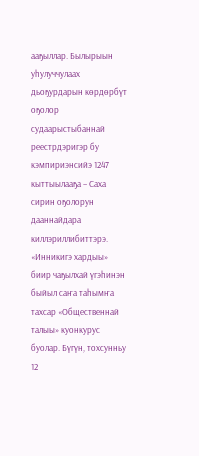ааҕыллар. Былырыын уһулуччулаах дьоҕурдарын көрдөрбүт оҕолор судаарыстыбаннай реестрдэригэр бу кэмпириэнсийэ 1247 кыттыылааҕа – Саха сирин оҕолорун дааннайдара киллэриллибиттэрэ.
«Инникигэ хардыы» биир чаҕылхай үгэһинэн быйыл саҥа таһымҥа тахсар «Общественнай талыы» куонкурус буолар. Бүгүн, тохсунньу 12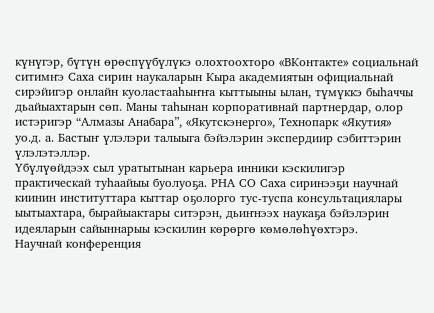күнүгэр, бүтүн өрөспүүбүлүкэ олохтоохторо «ВКонтакте» социальнай ситимҥэ Саха сирин наукаларын Кыра академиятын официальнай сирэйигэр онлайн куоластааһыҥҥа кыттыыны ылан, түмүккэ быһаччы дьайыахтарын сөп. Маны таһынан корпоративнай партнердар, олор истэригэр “Алмазы Анабара”, «Якутскэнерго», Технопарк «Якутия» уо.д. а. Бастыҥ үлэлэри талыыга бэйэлэрин экспердиир сэбиттэрин үлэлэтэллэр.
Үбүлүөйдээх сыл уратытынан карьера инники кэскилигэр практическай туһаайыы буолуоҕа. РНА СО Саха сиринээҕи научнай киинин институттара кыттар оҕолорго тус-туспа консультациялары ыытыахтара, бырайыактары ситэрэн, дьиҥнээх наукаҕа бэйэлэрин идеяларын сайыннарыы кэскилин көрөргө көмөлөһүөхтэрэ.
Научнай конференция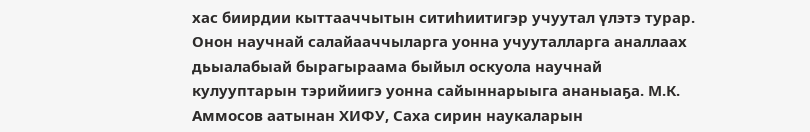хас биирдии кыттааччытын ситиһиитигэр учуутал үлэтэ турар. Онон научнай салайааччыларга уонна учууталларга аналлаах дьыалабыай бырагыраама быйыл оскуола научнай кулууптарын тэрийиигэ уонна сайыннарыыга ананыаҕа. М.К. Аммосов аатынан ХИФУ, Саха сирин наукаларын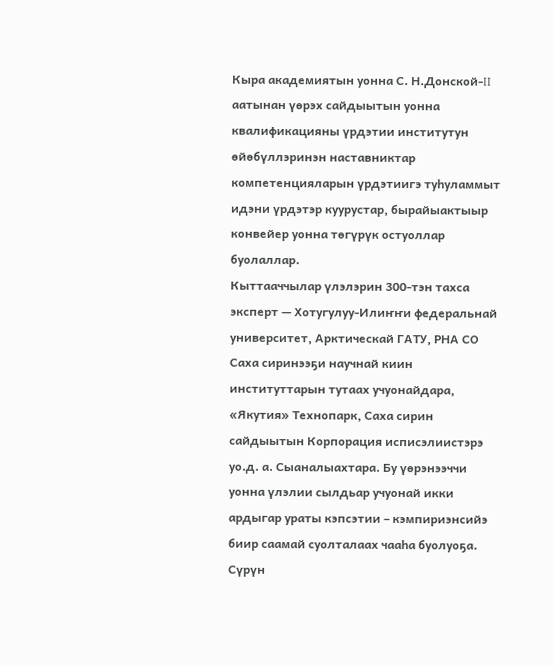Кыра академиятын уонна С. Н.Донской-II аатынан үөрэх сайдыытын уонна квалификацияны үрдэтии институтун өйөбүллэринэн наставниктар компетенцияларын үрдэтиигэ туһуламмыт идэни үрдэтэр куурустар, бырайыактыыр конвейер уонна төгүрүк остуоллар буолаллар.
Кыттааччылар үлэлэрин 300-тэн тахса эксперт — Хотугулуу-Илиҥҥи федеральнай университет, Арктическай ГАТУ, РНА СО Саха сиринээҕи научнай киин институттарын тутаах учуонайдара, «Якутия» Технопарк, Саха сирин сайдыытын Корпорация исписэлиистэрэ уо.д. а. Сыаналыахтара. Бу үөрэнээччи уонна үлэлии сылдьар учуонай икки ардыгар ураты кэпсэтии – кэмпириэнсийэ биир саамай суолталаах чааһа буолуоҕа.
Сүрүн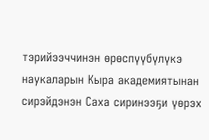тэрийээччинэн өрөспүүбүлүкэ наукаларын Кыра академиятынан сирэйдэнэн Саха сиринээҕи үөрэх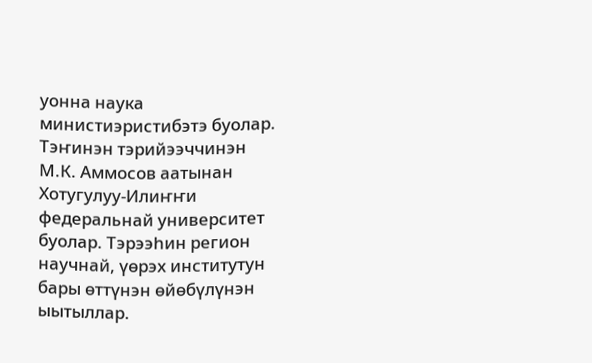уонна наука министиэристибэтэ буолар. Тэҥинэн тэрийээччинэн М.К. Аммосов аатынан Хотугулуу-Илиҥҥи федеральнай университет буолар. Тэрээһин регион научнай, үөрэх институтун бары өттүнэн өйөбүлүнэн ыытыллар.